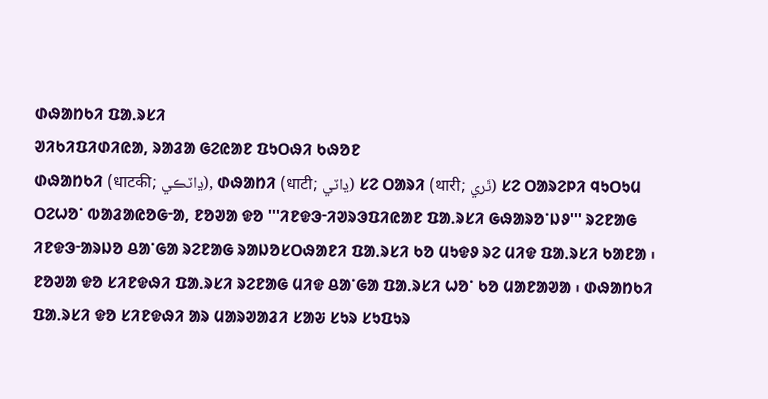ᱰᱷᱟᱴᱠᱤ ᱯᱟᱹᱨᱥᱤ
ᱣᱤᱠᱤᱯᱤᱰᱤᱭᱟ, ᱨᱟᱲᱟ ᱜᱮᱭᱟᱱ ᱯᱩᱛᱷᱤ ᱠᱷᱚᱱ
ᱰᱷᱟᱴᱠᱤ (धाटकी; ڍاٽڪي), ᱰᱷᱟᱴᱤ (धाटी; ڍاٽي) ᱥᱮ ᱛᱟᱨᱤ (थारी; ٿَري) ᱥᱮ ᱛᱟᱨᱮᱞᱤ ᱧᱩᱛᱩᱢ ᱛᱮᱦᱚᱸ ᱵᱟᱲᱟᱭᱚᱜᱼᱟ, ᱱᱚᱣᱟ ᱫᱚ '''ᱤᱱᱫᱳᱼᱤᱣᱨᱳᱯᱤᱭᱟᱱ ᱯᱟᱹᱨᱥᱤ ᱜᱷᱟᱨᱚᱸᱡᱽ''' ᱨᱮᱱᱟᱜ ᱤᱱᱫᱳᱼᱟᱨᱡᱚ ᱪᱟᱸᱜᱟ ᱨᱮᱱᱟᱜ ᱨᱟᱡᱚᱥᱛᱷᱟᱱᱤ ᱯᱟᱹᱨᱥᱤ ᱠᱚ ᱢᱩᱫᱽ ᱨᱮ ᱢᱤᱫ ᱯᱟᱹᱨᱥᱤ ᱠᱟᱱᱟ ᱾ ᱱᱚᱣᱟ ᱫᱚ ᱥᱤᱱᱫᱷᱤ ᱯᱟᱹᱨᱥᱤ ᱨᱮᱱᱟᱜ ᱢᱤᱫ ᱪᱟᱸᱜᱟ ᱯᱟᱹᱨᱥᱤ ᱦᱚᱸ ᱠᱚ ᱢᱟᱱᱟᱣᱟ ᱾ ᱰᱷᱟᱴᱠᱤ ᱯᱟᱹᱨᱥᱤ ᱫᱚ ᱥᱤᱱᱫᱷᱤ ᱟᱨ ᱢᱟᱨᱣᱟᱲᱤ ᱥᱟᱶ ᱥᱩᱨ ᱥᱩᱯᱩᱨ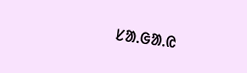ᱥᱟᱹᱜᱟᱹᱭ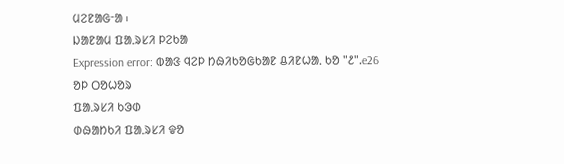ᱢᱮᱱᱟᱜᱼᱟ ᱾
ᱡᱟᱱᱟᱢ ᱯᱟᱹᱨᱥᱤ ᱞᱮᱠᱟ
Expression error: ᱵᱟᱝ ᱧᱮᱞ ᱴᱷᱤᱠᱚᱜᱠᱟᱱ ᱪᱤᱱᱦᱟᱹ ᱠᱚ "᱒".e26
ᱚᱞ ᱛᱚᱦᱚᱨ
ᱯᱟᱹᱨᱥᱤ ᱠᱳᱰ
ᱰᱷᱟᱴᱠᱤ ᱯᱟᱹᱨᱥᱤ ᱫᱚ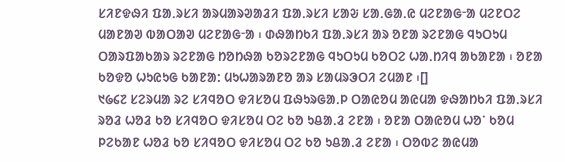ᱥᱤᱱᱫᱷᱤ ᱯᱟᱹᱨᱥᱤ ᱟᱨᱢᱟᱨᱣᱟᱲᱤ ᱯᱟᱹᱨᱥᱤ ᱥᱟᱶ ᱥᱟᱹᱜᱟᱹᱭ ᱢᱮᱱᱟᱜᱼᱟ ᱢᱮᱱᱛᱮ ᱢᱟᱱᱟᱣ ᱵᱟᱛᱟᱣ ᱢᱮᱱᱟᱜᱼᱟ ᱾ ᱰᱷᱟᱴᱠᱤ ᱯᱟᱹᱨᱥᱤ ᱟᱨ ᱚᱱᱟ ᱨᱮᱱᱟᱜ ᱧᱩᱛᱩᱢ ᱛᱟᱨᱯᱟᱠᱟᱨ ᱨᱮᱱᱟᱜ ᱴᱚᱴᱷᱟ ᱠᱚᱨᱮᱱᱟᱜ ᱧᱩᱛᱩᱢ ᱠᱚᱛᱮ ᱦᱟᱹᱴᱤᱧ ᱟᱠᱟᱱᱟ ᱾ ᱚᱱᱟ ᱠᱚᱫᱚ ᱦᱩᱭᱩᱜ ᱠᱟᱱᱟ: ᱢᱩᱦᱟᱨᱟᱱᱚ ᱟᱨ ᱥᱟᱢᱨᱳᱛᱤ ᱮᱢᱟᱱ ᱾[]
᱑᱙᱔᱗ ᱥᱮᱨᱢᱟ ᱨᱮ ᱥᱤᱧᱚᱛ ᱫᱤᱥᱚᱢ ᱯᱷᱩᱨᱜᱟᱹᱞ ᱛᱟᱭᱚᱢ ᱟᱭᱢᱟ ᱫᱷᱟᱴᱠᱤ ᱯᱟᱹᱨᱥᱤ ᱨᱚᱲ ᱦᱚᱲ ᱠᱚ ᱥᱤᱧᱚᱛ ᱫᱤᱥᱚᱢ ᱛᱮ ᱠᱚ ᱩᱪᱟᱹᱲ ᱮᱱᱟ ᱾ ᱚᱱᱟ ᱛᱟᱭᱚᱢ ᱦᱚᱸ ᱠᱚᱢ ᱞᱮᱠᱟᱱ ᱦᱚᱲ ᱠᱚ ᱥᱤᱧᱚᱛ ᱫᱤᱥᱚᱢ ᱛᱮ ᱠᱚ ᱩᱪᱟᱹᱲ ᱮᱱᱟ ᱾ ᱛᱚᱵᱮ ᱟᱭᱢᱟ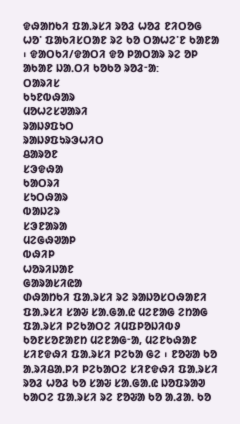ᱫᱷᱟᱴᱠᱤ ᱯᱟᱹᱨᱥᱤ ᱨᱚᱲ ᱦᱚᱲ ᱱᱤᱛᱚᱜ ᱦᱚᱸ ᱯᱟᱠᱤᱥᱛᱟᱱ ᱨᱮ ᱠᱚ ᱛᱟᱦᱮᱸᱱ ᱠᱟᱱᱟ ᱾ ᱫᱟᱛᱠᱤ/ᱫᱟᱛᱤ ᱫᱚ ᱞᱟᱛᱟᱨ ᱨᱮ ᱚᱞ ᱟᱠᱟᱱ ᱡᱟᱹᱛᱤ ᱠᱚᱠᱚ ᱨᱚᱲᱼᱟ:
ᱛᱟᱨᱤᱥ
ᱠᱩᱱᱵᱷᱟᱨ
ᱢᱚᱦᱮᱥᱣᱟᱨᱤ
ᱨᱟᱡᱽᱯᱩᱛ
ᱨᱟᱡᱽᱯᱩᱨᱳᱦᱤᱛ
ᱪᱟᱨᱚᱱ
ᱥᱳᱫᱷᱟ
ᱠᱟᱛᱨᱤ
ᱥᱩᱛᱷᱟᱨ
ᱵᱟᱡᱮᱨ
ᱥᱳᱱᱟᱨᱟ
ᱢᱮᱜᱷᱣᱟᱞ
ᱵᱷᱤᱞ
ᱦᱚᱨᱤᱡᱟᱱ
ᱜᱟᱨᱟᱥᱤᱭᱟ
ᱰᱷᱟᱴᱠᱤ ᱯᱟᱹᱨᱥᱤ ᱨᱮ ᱨᱟᱡᱚᱥᱛᱷᱟᱱᱤ ᱯᱟᱹᱨᱥᱤ ᱥᱟᱶ ᱥᱟᱹᱜᱟᱹᱭ ᱢᱮᱱᱟᱜ ᱮᱴᱟᱜ ᱯᱟᱹᱨᱥᱤ ᱞᱮᱠᱟᱛᱮ ᱤᱢᱯᱞᱚᱡᱤᱵᱽ ᱠᱚᱱᱥᱚᱱᱟᱱᱴ ᱢᱮᱱᱟᱜᱼᱟ, ᱢᱮᱱᱠᱷᱟᱱ ᱥᱤᱱᱫᱷᱤ ᱯᱟᱹᱨᱥᱤ ᱞᱮᱠᱟ ᱜᱮ ᱾ ᱱᱚᱶᱟ ᱠᱚ ᱟᱹᱨᱤᱪᱟᱹᱞᱤ ᱞᱮᱠᱟᱛᱮ ᱥᱤᱱᱫᱷᱤ ᱯᱟᱹᱨᱥᱤ ᱨᱚᱲ ᱦᱚᱲ ᱠᱚ ᱥᱟᱶ ᱥᱟᱹᱜᱟᱹᱭ ᱡᱚᱯᱨᱟᱣ ᱠᱟᱛᱮ ᱯᱟᱹᱨᱥᱤ ᱨᱮ ᱱᱚᱶᱟ ᱠᱚ ᱟᱹᱲᱟᱹ ᱠᱚ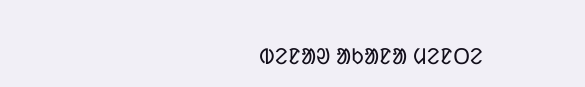ᱵᱮᱱᱟᱣ ᱟᱠᱟᱱᱟ ᱢᱮᱱᱛᱮ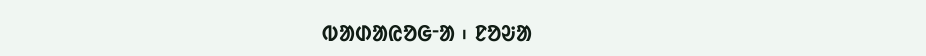ᱵᱟᱰᱟᱭᱚᱜᱼᱟ ᱾ ᱱᱚᱶᱟ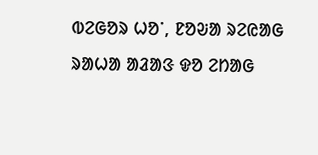ᱵᱮᱜᱚᱨ ᱦᱚᱸ, ᱱᱚᱶᱟ ᱨᱮᱭᱟᱜ ᱨᱟᱦᱟ ᱟᱲᱟᱝ ᱫᱚ ᱮᱴᱟᱜ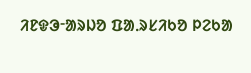ᱤᱱᱫᱳᱼᱟᱨᱡᱚ ᱯᱟᱹᱨᱥᱤᱠᱚ ᱞᱮᱠᱟ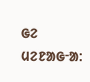ᱜᱮ ᱢᱮᱱᱟᱜᱼᱟ: